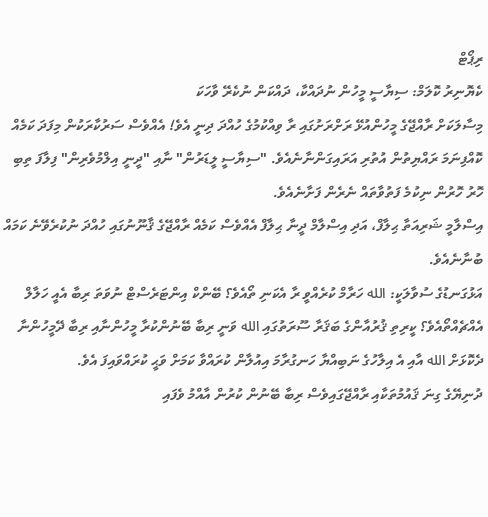ރިޕޯޓް
ކެޔޮނިރު ކޮލަމް: ސިޔާސީ މީހުން ނުދައްކާ، ދައްކަން ނުކެރޭ ވާހަކަ
މިސާލަކަށް ރާއްޖޭގެ މީހުންއުޅޭ ރަށްރަށުގައި ރާ ވިއްކުމުގެ ހުއްދަ ދިނީ އެވެ! އެއްވެސް ސަރުކާރަކުން މިފަދަ ކަމެއް ކޮއްފިނަމަ ރައްޔިތުން އުތުރި އަރައިގަންނާނެއެވެ. "ސިޔާސީ ލީޑަރުން" ނާއި "ދީނީ އިލްމުވެރިން" ފިލާފަ ތިބި ހޮރު ހޮރުން ނިކުމެ ފަތުވާތައް ނެރެން ފަށާނެއެވެ.
އިސްލާމީ ޝަރިއަތާ ޙިލާފް، އަދި އިސްލާމް ދީނާ ޙިލާފް އެއްވެސް ކަމެއް ރާއްޖޭގެ ޤާނޫނުގައި ހުއްދަ ނުކުރެވޭނެ ކަމައް ބުނާނެއެވެ.
އަޅުގަނޑުގެ ސުވާލަކީ: الله ހަރާމް ކުރެއްވީ ރާ އެކަނި ތޯއެވެ؟ ބޭންކް އިންޓަރެސްޓް ނުވަތަ ރިބާ އެއީ ހަލާލް އެއްޗެއްތޯއެވެ؟ ކީރިތި ޤުރުއާންގެ ބަޤަރާ ސޫރަތުގައި الله ވަނީ ރިބާ ބޭނުންކުރާ މީހުންނާއި ރިބާ ދޭމީހުންނާ ދެކޮޅަށް الله އާއި އެ އިލާހުގެ ނަބިއްޔާ ހަނގުރާމަ އިއުލާން ކުރައްވާ ކަމަށް ވަޙީ ކުރައްވައިފަ އެވެ.
ދުނިޔޭގެ ގިނަ ޤައުމުތަކާއި ރާއްޖޭގައިވެސް ރިބާ ބޭނުން ކުރުން އާއްމު ވެފައި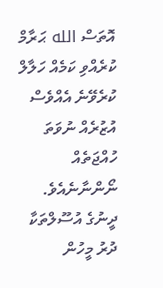އޮތަސް الله ޙަރާމް ކުރެއްވި ކަމެއް ހަލާލް ކުރެވޭނެ އެއްވެސް އުޒުރެއް ނުވަތަ ހުއްޖަތެއް ނޯންނާނެއެވެ. ދީނުގެ އުސޫލްތަކާ ދުރު މީހުން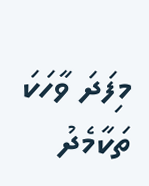މިފަދަ ވާހަކަ ތަކާމެދު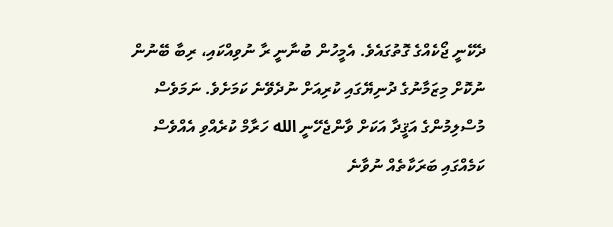ދެކޭނީ ޖޯކެއްގެ ގޮތުގައެވެ. އެމީހުން ބުނާނީ ރާ ނުވިއްކައި، ރިބާ ބޭނުން ނުކޮށް މިޒަމާނުގެ ދުނިޔޭގައި ކުރިއަށް ނުދެވޭނެ ކަމަށެވެ. ނަމަވެސް މުސްލިމުންގެ އަޤީދާ އަކަށް ވާންޖެހޭނީ الله ހަރާމް ކުރެއްވި އެއްވެސް ކަމެއްގައި ބަރަކާތެއް ނުވާނެ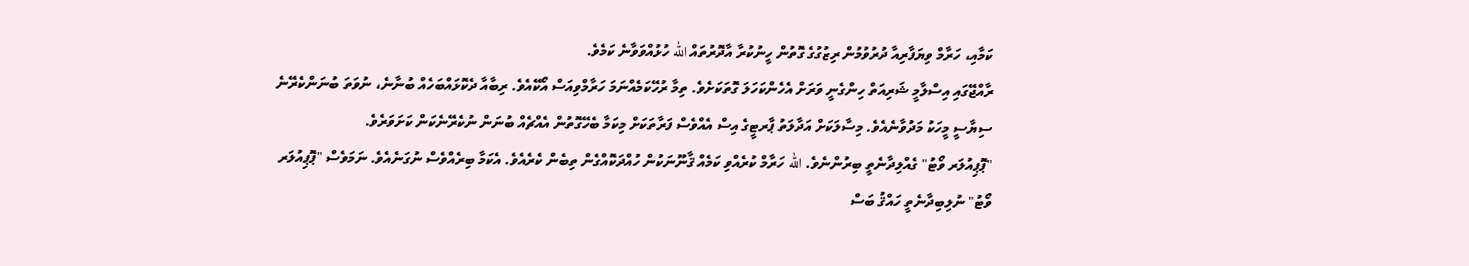ކަމާއި، ހަރާމް ވިޔަފާރިއާ ދުރުވުމުން ރިޒުގުގެ ގޮތުން ހީނުކުރާ އާދޮރުތައް الله ހުޅުއްވަވާނެ ކަމެވެ.
ރާއްޖޭގައި އިސްލާމީ ޝަރިއަތް ހިންގެނީ ވަރަށް އެހެންކަހަލަ ގޮތަކަށެވެ. ތިމާ ރުހޭކަމެއްނަމަ ހަރާމްވިއަސް އޯކޭއެވެ. ރިބާއާ ދެކޮޅައްބަހެއް ބުނާނެ، ނުވަތަ ބުނަންކެރޭނެ ސިޔާސީ މީހަކު މަދުވާނެއެވެ. މިސާލަކަށް އަދާލަތު ޕާރޓީގެ އިސް އެއްވެސް ފަރާތަކަށް މިކަމާ ބެހޭގޮތުން އެއްޗެއް ބުނަން ނުކެރޭނެކަން ކަށަވަރެވެ.
"ޕޮޕިއުލަރ ވޯޓު" ގެއްލިދާނެތީ ބިރުންނެވެ. الله ހަރާމް ކުރެއްވި ކަމެއް ޤާނޫނަކުން ހުއްދަކޮއްގެން ތިބެން ކެރެއެވެ. އެކަމާ ބިރެއްވެސް ނުގަނެއެވެ. ނަމަވެސް "ޕޮޕިއުލަރ ވޯޓު" ނުލިބިދާނެތީ ހައްޤު ބަސް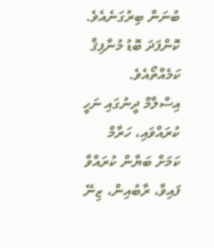ބުނަން ބިރުގަނެއެވެ. ކޮންފަދަ ބޮޑު މުނާފިޤް ކަމެއްތޯއެވެ.
އިސްލާމް ދީނުގައި ނަހީ ކުރައްވައި، ހަރާމް ކަމަށް ބަޔާން ކުރައްވާ ފައިވާ، ރާބުއިން، ޒިނޭ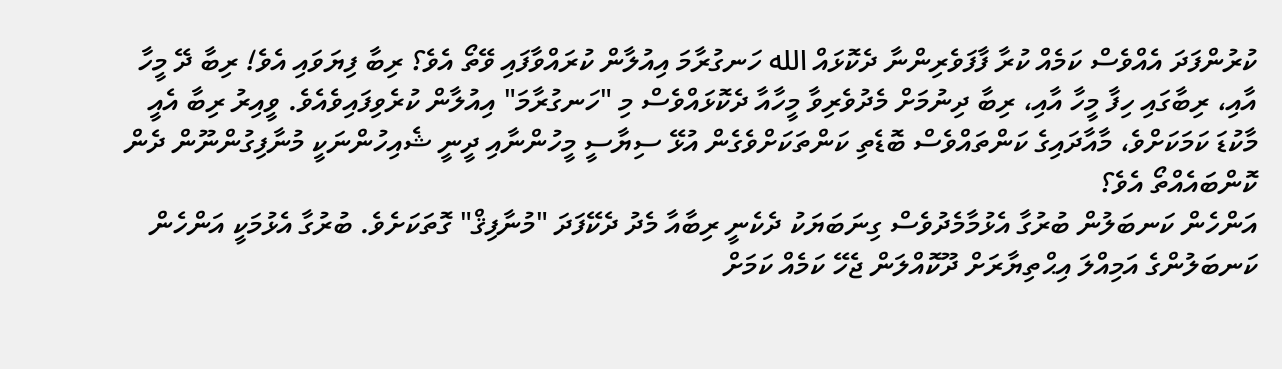ކުރުންފަދަ އެއްވެސް ކަމެއް ކުރާ ފާފަވެރިންނާ ދެކޮޅައް الله ހަނގުރާމަ އިއުލާން ކުރައްވާފައި ވޭތޯ އެވެ؟ ރިބާ ފިޔަވައި އެވެ! ރިބާ ދޭ މީހާ އާއި، ރިބާގައި ހިފާ މީހާ އާއި، ރިބާ ދިނުމަށް މެދުވެރިވާ މީހާއާ ދެކޮޅައްވެސް މި "ހަނގުރާމަ" އިއުލާން ކުރެވިފައިވެއެވެ. ވީއިރު ރިބާ އެއީ މާކުޑަ ކަމަކަށްވެ، މާއާދައިގެ ކަންތައްވެސް ބޮޑެތި ކަންތަކަށްވެގެން އުޅޭ ސިޔާސީ މީހުންނާއި ދީނީ ޝެއިހުންނަކީ މުނާފިގުންނޫން ދެން ކޮންބައެއްތޯ އެވެ؟
އަންހެން ކަނބަލުން ބުރުގާ އެޅުމާމެދުވެސް ގިނަބަޔަކު ދެކެނީ ރިބާއާ މެދު ދެކޭފަދަ "މުނާފިޤް" ގޮތަކަށެވެ. ބުރުގާ އެޅުމަކީ އަންހެން ކަނބަލުންގެ އަމިއްލަ އިޙްތިޔާރަށް ދޫކޮއްލަން ޖެހޭ ކަމެއް ކަމަށް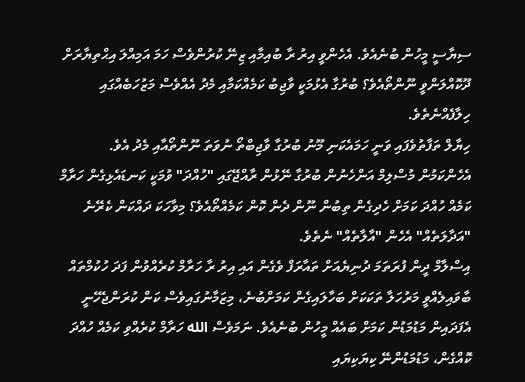ސިޔާސީ މީހުން ބުނެއެވެ. އެހެންވީ އިރު ރާ ބުއިމާއި ޒިނޭ ކުރުންވެސް ހަމަ އަމިއްލަ އިޙްތިޔާރަށް ދޫކޮއްލަންވީ ނޫންތޯއެވެ؟ ބުރުގާ އެޅުމަކީ ވާޖިބު ކަމެއްކަމާއި މެދު އެއްވެސް މަޒުހަބެއްގައި ހިލާފެއްނެތެވެ.
ހިޔާލް ތަފާތުވެފައި ވަނީ ހަމައެކަނި މޫނު ބުރުގާ ވާޖިބްތޯ ނުވަތަ ނޫންތޯއާއި މެދު އެވެ. އެހެންކަމުން މުސްލިމް އަންހެނުން ބުރުގާ ނޭޅުން ރާއްޖޭގައި "ހުއްދަ" ވުމަކީ ކަނޑައެޅިގެން ހަރާމް ކަމެއް ހުއްދަ ކަމަށް ހެދިގެން ތިބުން ނޫން ދެން ކޮން ކަމެއްތޯއެވެ؟ މިވާހަކަ ދައްކަން ކެރޭނެ "އަދާލަތެއް" އެހެން "އާލާތެއް" ނެތެވެ.
އިސްލާމް ދީން ފުރަތަމަ ދުނިޔެއަށް ތައާރަފް ވެގެން އައި އިރު ރާ ހަރާމް ކުރެއްވުން ފަދަ ހުކުމްތައް ބާވައިލެއްވީ މަރުހަލާ ތަކަކަށް ބަހާލައިގެން ކަމަށްބުނެ، މިޒަމާނުގައިވެސް ކަން ކުރަންޖެހޭނީ އެފަދައިން މަޑުމަޑުން ކަމަށް ބައެއް މީހުން ބުނެއެވެ. ނަމަވެސް الله ހަރާމް ކުރެއްވި ކަމެއް ހުއްދަ ކޮއްގެން، މަޑުމަޑުންނޭ ކިޔަކިޔައި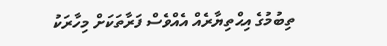ތިބުމުގެ އިޙްތިޔާރެއް އެއްވެސް ފަރާތަކަށް މިހާރަކު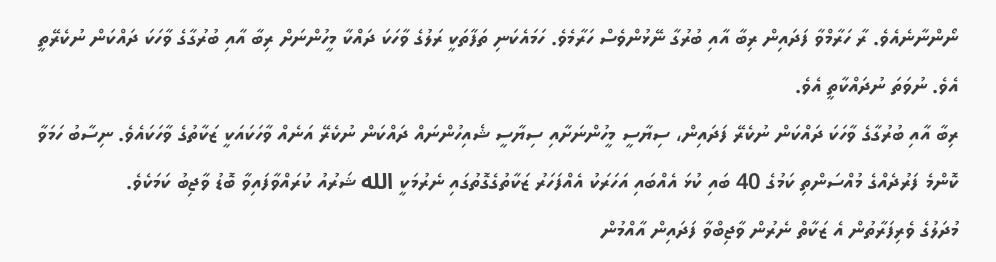ނޯންނާނެއެވެ. ރާ ހަރާމްވާ ފަދައިން ރިބާ އާއި ބުރުގާ ނޭޅުންވެސް ހަރާމެވެ. ހަމައެކަނި ތަފާތަކީ ރަލުގެ ވާހަކަ ދައްކާ މީހުންނަށް ރިބާ އާއި ބުރުގާގެ ވާހަކަ ދައްކަން ނުކެރޭތީ އެވެ. ނުވަތަ ނުދައްކާތީ އެވެ.
ރިބާ އާއި ބުރުގާގެ ވާހަކަ ދައްކަން ނުކެރޭ ފަދައިން، ސިޔާސީ މީހުންނަށާއި ސިޔާސީ ޝެއިހުންނައް ދައްކަން ނުކެރޭ އަނެއް ވާހަކައަކީ ޒަކާތުގެ ވާހަކައެވެ. ނިސާބު ހަމަވާ ކޮންމެ ފަރުދެއްގެ މުއްސަންތި ކަމުގެ 40 ބައި ކުޅަ އެއްބައި އަހަރަކު އެއްފަހަރު ޒަކާތުގެގޮތުގައި ނެރުމަކީ الله ޝަރުއު ކުރައްވާފައިވާ ބޮޑު ވާޖިބު ކަމަކެވެ.
މުދަލުގެ ވެރިފަރާތުން އެ ޒަކާތް ނެރުން ވާޖިބްވާ ފަދައިން އާއްމުން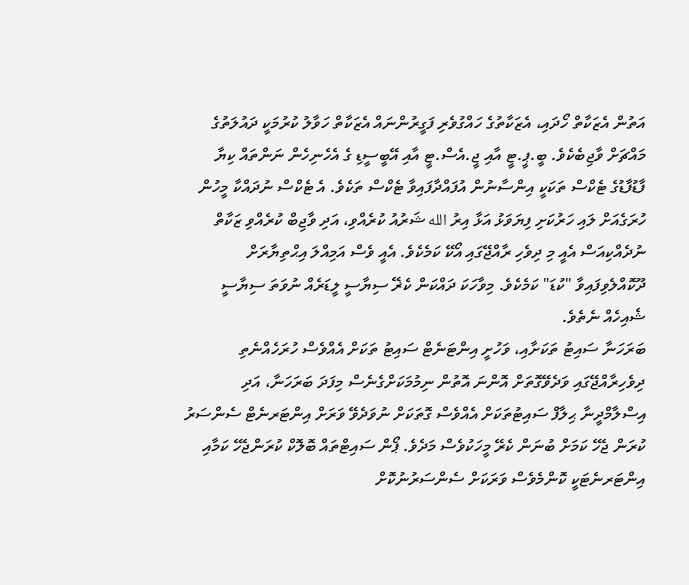އަތުން އެޒަކާތް ހޯދައި، އެޒަކާތުގެ ހައްގުވެރި ފަގީރުންނައް އެޒަކާތް ހަވާލު ކުރުމަކީ ދައުލަތުގެ މައްޗަށް ވާޖިބެކެވެ. ބީ.ޕީ.ޓީ އާއި ޖީ.އެސް.ޓީ އާއި އޭބީސީޑި ގެ އެހެނިހެން ނަންތައް ކިޔާ ފާޑުފާޑުގެ ޓެކްސް ތަކަކީ އިންސާނުން އުފައްދާފައިވާ ޓެކްސް ތަކެވެ. އެ ޓެކްސް ނުދައްކާ މީހުން ހުރަގެއަށް ލައި ހަރުކަށި ފިޔަވަޅު އަޅާ އިރު الله ޝަރުއު ކުރެއްވި، އަދި ވާޖިބް ކުރެއްވި ޒަކާތް ނުދެއްކިއަސް އެއީ މި ދިވެހި ރާއްޖޭގައި އޯކޭ ކަމެކެވެ. އެއީ ވެސް އަމިއްލަ އިޙްތިޔާރަށް ދޫކޮއްލެވިފައިވާ "ކުޑަ" ކަމެކެވެ. މިވާހަކަ ދައްކަން ކެޜޭ ސިޔާސީ ލީޑަރެއް ނުވަތަ ސިޔާސީ ޝެއިހެއް ނެތެވެ.
ބަރަހަނާ ސައިޓު ތަކަށާއި، ވަހުށީ އިންޓަނެޓް ސައިޓު ތަކަށް އެއްވެސް ހުރަހެއްނެތި ދިވެހިރާއްޖޭގައި ވަދެވޭގޮތަށް އޮންނަ އޮތުން ނިމުމަކަށްގެނެސް މިފަދަ ބަރަހަނާ، އަދި އިސްލާމްދީނާ ޙިލާފް ސައިޓުތަކަށް އެއްވެސް ގޮތަކަށް ނުވަދެވޭ ވަރަށް އިންޓަރނެޓް ސެންސަރު ކުރަން ޖެހޭ ކަމަށް ބުނަން ކެރޭ މީހަކުވެސް މަދެވެ. ޕޯން ސައިޓްތައް ބޮލޮކް ކުރަންޖެހޭ ކަމާއި އިންޓަރނެޓަކީ ކޮންމެވެސް ވަރަކަށް ސެންސަރުނުކޮށް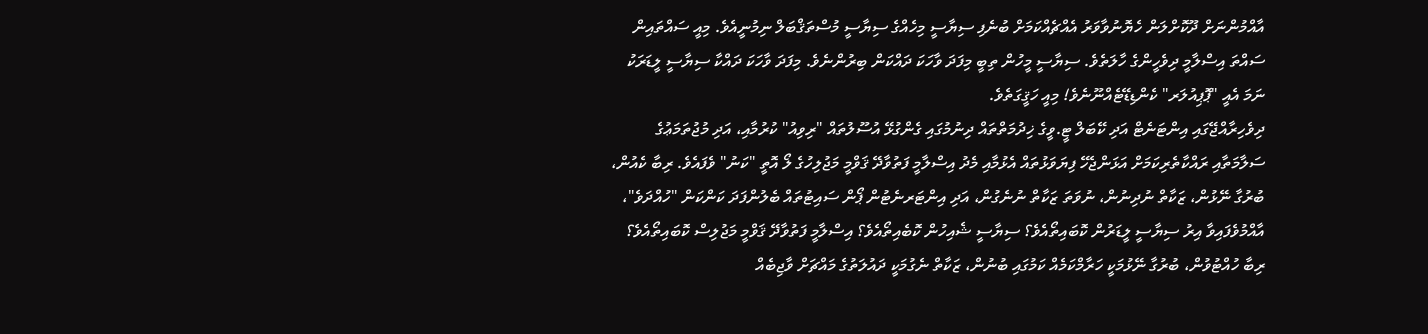އާއްމުންނަށް ދޫކޮށްލަން ހެޔޮނުވާވަރު އެއްޗެއްކަމަށް ބުނެފި ސިޔާސީ މިހެއްގެ ސިޔާސީ މުސްތަޤްބަލް ނިމުނީއެވެ. މިއީ ސައްތައިން ސައްތަ އިސްލާމީ ދިވެހީންގެ ހާލަތެވެ. ސިޔާސީ މީހުން ތިބީ މިފަދަ ވާހަކަ ދައްކަން ބިރުންނެވެ. މިފަދަ ވާހަކަ ދައްކާ ސިޔާސީ ލީޑަރަކު ނަމަ އެއީ "ޕޮޕިއުލަރ" ކެންޑިޑޭޓެއްނޫނެވެ! މިއީ ހަޤީގަތެވެ.
ދިވެހިރާއްޖޭގައި އިންޓަނެޓް އަދި ކޭބަލް ޓީ.ވީގެ ޚިދުމަތްތައް ދިނުމުގައި ގެންގުޅޭ އުސޫލުތައް "ރިވިއު" ކުރުމާއި، އަދި މުޖުތަމަޢުގެ ސަލާމަތާއި ރައްކާތެރިކަމަށް އަޅަންޖެހޭ ފިޔަވަޅުތައް އެޅުމާއި މެދު އިސްލާމީ ފަތުވާދޭ ޤަވްމީ މަޖުލިހުގެ ލޯ އޮތީ "ކަނު" ވެފައެވެ. ރިބާ ކެއުން، ބުރުގާ ނޭޅުން، ޒަކާތް ނުދިނުން، ނުވަތަ ޒަކާތް ނުނެގުން، އަދި އިންޓަރނެޓުން ޕޯން ސައިޓުތައް ބެލުންފަދަ ކަންކަން "ހުއްދަވެ"، އާއްމުވެފައިވާ އިރު ސިޔާސީ ލީޑަރުން ކޮބައިތޯއެވެ؟ ސިޔާސީ ޝެއިހުން ކޮބެއިތޯއެވެ؟ އިސްލާމީ ފަތުވާދޭ ޤަވްމީ މަޖުލިސް ކޮބައިތޯއެވެ؟
ރިބާ ހުއްޓުވުން، ބުރުގާ ނޭޅުމަކީ ހަރާމްކަމެއް ކަމުގައި ބުނުން، ޒަކާތް ނެގުމަކީ ދައުލަތުގެ މައްޗަށް ވާޖިބެއް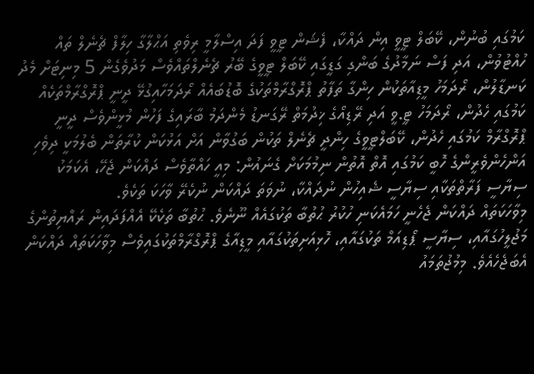ކަމުގައި ބުނުން، ކޭބަލް ޓީވީ އިން ދައްކާ، ފެޝަން ޓީވީ ފަދަ އިސްލާމީ ރިވެތި އަޙްލާގާ ހިލާފް ޗެނެލް ތައް ހުއްޓުވުން، އަދި ފަސް ނަމާދުގެ ބަންގި ގަޑީގައި ކޭބަލް ޓީވީގެ ބޭރު ޗެނެލްތައްވެސް މަދުވެގެން 5 މިނިޓަށް މެދު ކަނޑާލުން، ރޯދަމަހު މީޑިއާތަކުން ހިންގާ ތަފާތު ޕްރޮގްރާމްތަކުގެ ބޮޑުބައެއް ރޯދަމަހާއިގުޅޭ ދީނީ ޕްރޮގްރާމްތަކެއް ކަމުގައި ހެދުން، ރޯދަމަހު ޓީ.ވީ އަދި ރޭޑިއޯގެ ޚިދުމަތް ރޭގަނޑު މެންދަމު ބާރައިގެ ފަހުން މުޅީންވެސް ދީނީ ޕްރޮގްރާމް ކަމުގައި ހެދުން، ކޭބަލްޓީވީގެ ހިންދީ ޗެނެލް ތަކުން ބަގުވާން އަށް އަޅުކަން ކުރާތަން ބެލުމަކީ ދިވެހި އަންހެންވެރީންގެ ހޮބީ ކަމުގައި އޮތް އޮތުން ނިމުމަކަށް ގެނައުން: މިއީ ހައްތާވެސް ދައްކަން ޖެހޭ، އެކަމަކު ސިޔާސީ ފަރާތްތަކާއި ސިޔާސީ ޝެއިހުން ނުދައްކާ، ނުވަތަ ދައްކަން ނުކެރޭ ވާހަކަ ތަކެވެ.
މިވާހަކަތައް ދައްކަން ޖެހެނީ ހަމައެކަނި ހުކުރު ޙުތުބާ ތަކުގައެއް ނޫނެވެ. ޙުތުބާ ތަކެކޭ އެއްފަދައިން ރައްޔިތުންގެ މަޖުލީހުގައާއި، ސިޔާސީ ޕޯޑިއަމް ތަކުގައާއި، ހޮޅިއަށިތަކުގައާއި މީޑިއާގެ ޕްރޮގްރާމްތަކުގައިވެސް މިވާހަކަތައް ދައްކަން އެބަޖެހެއެވެ. މިމުޖުތަމައު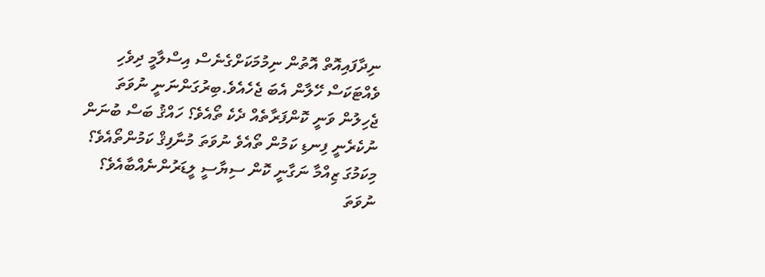ނިދާފައިއޮތް އޮތުން ނިމުމަކަށްގެނެސް އިސްލާމީ ދިވެހި ވެއްޓަކަސް ހޭލާން އެބަ ޖެހެއެވެ.ބިރުގަންނަނީ ނުވަތަ ޖެހިލުން ވަނީ ކޮންފަރާތެއް ދެކެ ތޯއެވެ؟ ހައްޤު ބަސް ބުނަން ނުކެރެނީ ފިނޑި ކަމުން ތޯއެވެ ނުވަތަ މުނާފިޤް ކަމުންތޯއެވެ؟ މިކަމުގަ ޒިއްމާ ނަގާނީ ކޮން ސިޔާސީ ލީޑަރުންނެއްބާއެވެ؟ ނުވަތަ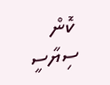ކޮން ސިޔާސީ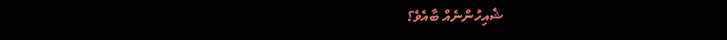ޝެއިހުންނެއް ބާއެވެ؟